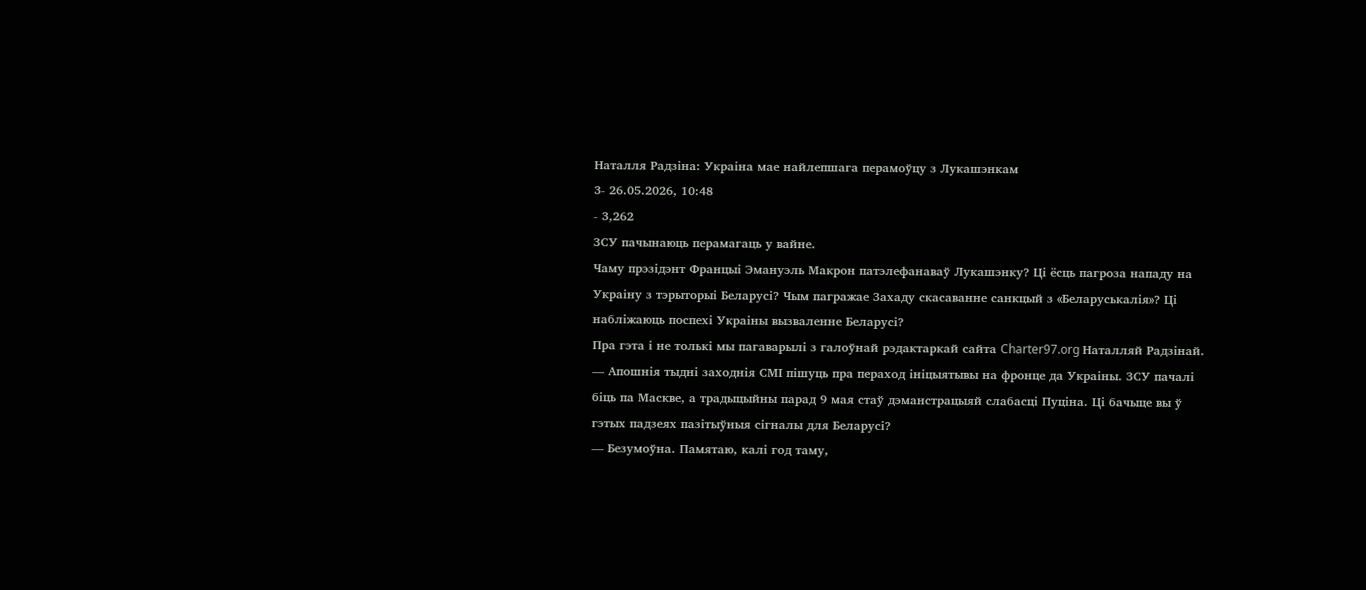Наталля Радзіна: Украіна мае найлепшага перамоўцу з Лукашэнкам
3- 26.05.2026, 10:48
- 3,262
ЗСУ пачынаюць перамагаць у вайне.
Чаму прэзідэнт Францыі Эмануэль Макрон патэлефанаваў Лукашэнку? Ці ёсць пагроза нападу на Украіну з тэрыторыі Беларусі? Чым пагражае Захаду скасаванне санкцый з «Беларуськалія»? Ці набліжаюць поспехі Украіны вызваленне Беларусі?
Пра гэта і не толькі мы пагаварылі з галоўнай рэдактаркай сайта Charter97.org Наталляй Радзінай.
— Апошнія тыдні заходнія СМІ пішуць пра пераход ініцыятывы на фронце да Украіны. ЗСУ пачалі біць па Маскве, а традыцыйны парад 9 мая стаў дэманстрацыяй слабасці Пуціна. Ці бачыце вы ў гэтых падзеях пазітыўныя сігналы для Беларусі?
— Безумоўна. Памятаю, калі год таму,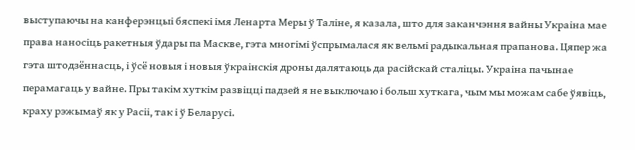выступаючы на канферэнцыі бяспекі імя Ленарта Меры ў Таліне, я казала, што для заканчэння вайны Украіна мае права наносіць ракетныя ўдары па Маскве, гэта многімі ўспрымалася як вельмі радыкальная прапанова. Цяпер жа гэта штодзённасць, і ўсё новыя і новыя ўкраінскія дроны далятаюць да расійскай сталіцы. Украіна пачынае перамагаць у вайне. Пры такім хуткім развіцці падзей я не выключаю і больш хуткага, чым мы можам сабе ўявіць, краху рэжымаў як у Расіі, так і ў Беларусі.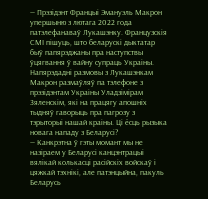— Прэзідэнт Францыі Эмануэль Макрон упершыню з лютага 2022 года патэлефанаваў Лукашэнку. Французскія СМІ пішуць, што беларускі дыктатар быў папярэджаны пра наступствы ўцягвання ў вайну супраць Украіны. Напярэдадні размовы з Лукашэнкам Макрон размаўляў па тэлефоне з прэзідэнтам Украіны Уладзімірам Зяленскім, які на працягу апошніх тыдняў гаворыць пра пагрозу з тэрыторыі нашай краіны. Ці ёсць рызыка новага нападу з Беларусі?
— Канкрэтна ў гэты момант мы не назіраем у Беларусі канцэнтрацыі вялікай колькасці расійскіх войскаў і цяжкай тэхнікі, але патэнцыйна, пакуль Беларусь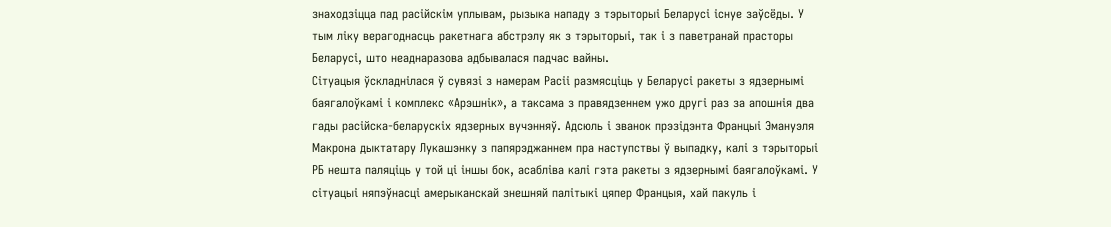знаходзіцца пад расійскім уплывам, рызыка нападу з тэрыторыі Беларусі існуе заўсёды. У тым ліку верагоднасць ракетнага абстрэлу як з тэрыторыі, так і з паветранай прасторы Беларусі, што неаднаразова адбывалася падчас вайны.
Сітуацыя ўскладнілася ў сувязі з намерам Расіі размясціць у Беларусі ракеты з ядзернымі баягалоўкамі і комплекс «Арэшнік», а таксама з правядзеннем ужо другі раз за апошнія два гады расійска-беларускіх ядзерных вучэнняў. Адсюль і званок прэзідэнта Францыі Эмануэля Макрона дыктатару Лукашэнку з папярэджаннем пра наступствы ў выпадку, калі з тэрыторыі РБ нешта паляціць у той ці іншы бок, асабліва калі гэта ракеты з ядзернымі баягалоўкамі. У сітуацыі няпэўнасці амерыканскай знешняй палітыкі цяпер Францыя, хай пакуль і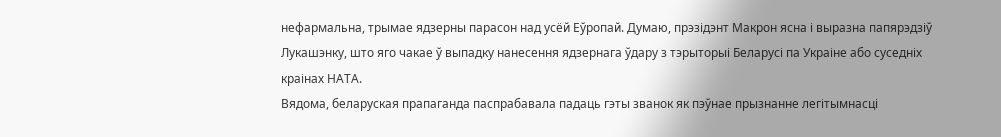нефармальна, трымае ядзерны парасон над усёй Еўропай. Думаю, прэзідэнт Макрон ясна і выразна папярэдзіў Лукашэнку, што яго чакае ў выпадку нанесення ядзернага ўдару з тэрыторыі Беларусі па Украіне або суседніх краінах НАТА.
Вядома, беларуская прапаганда паспрабавала падаць гэты званок як пэўнае прызнанне легітымнасці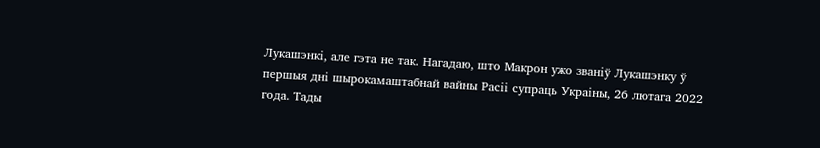Лукашэнкі, але гэта не так. Нагадаю, што Макрон ужо званіў Лукашэнку ў першыя дні шырокамаштабнай вайны Расіі супраць Украіны, 26 лютага 2022 года. Тады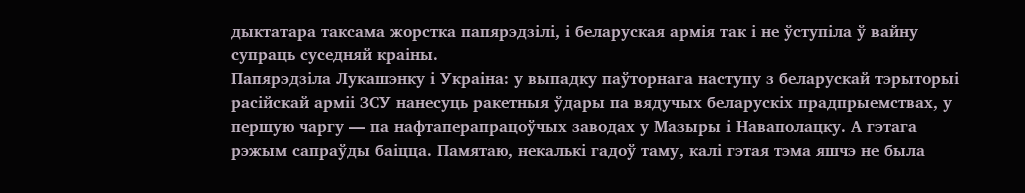дыктатара таксама жорстка папярэдзілі, і беларуская армія так і не ўступіла ў вайну супраць суседняй краіны.
Папярэдзіла Лукашэнку і Украіна: у выпадку паўторнага наступу з беларускай тэрыторыі расійскай арміі ЗСУ нанесуць ракетныя ўдары па вядучых беларускіх прадпрыемствах, у першую чаргу — па нафтаперапрацоўчых заводах у Мазыры і Наваполацку. А гэтага рэжым сапраўды баіцца. Памятаю, некалькі гадоў таму, калі гэтая тэма яшчэ не была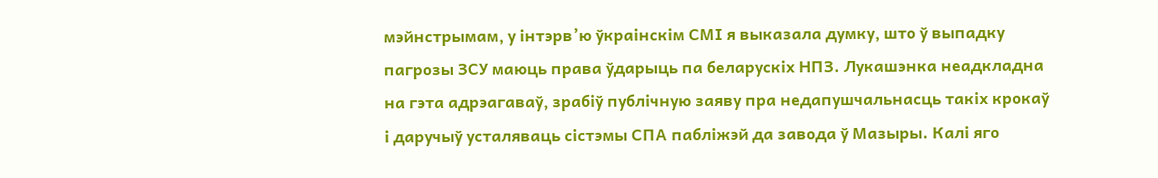мэйнстрымам, у інтэрв’ю ўкраінскім СМІ я выказала думку, што ў выпадку пагрозы ЗСУ маюць права ўдарыць па беларускіх НПЗ. Лукашэнка неадкладна на гэта адрэагаваў, зрабіў публічную заяву пра недапушчальнасць такіх крокаў і даручыў усталяваць сістэмы СПА пабліжэй да завода ў Мазыры. Калі яго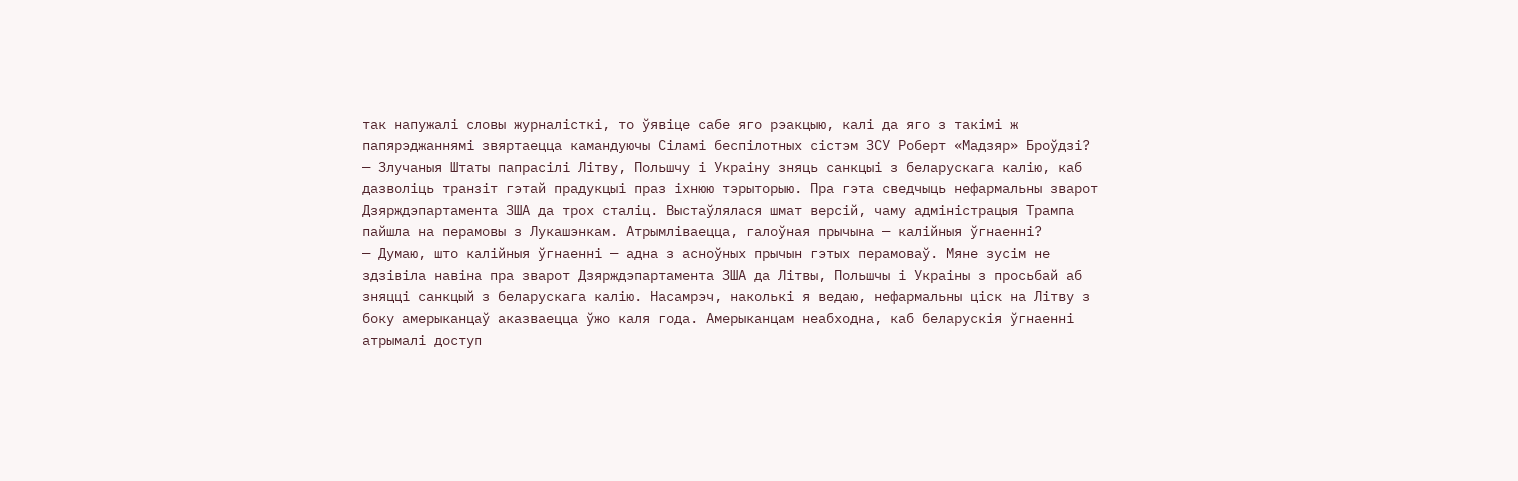так напужалі словы журналісткі, то ўявіце сабе яго рэакцыю, калі да яго з такімі ж папярэджаннямі звяртаецца камандуючы Сіламі беспілотных сістэм ЗСУ Роберт «Мадзяр» Броўдзі?
— Злучаныя Штаты папрасілі Літву, Польшчу і Украіну зняць санкцыі з беларускага калію, каб дазволіць транзіт гэтай прадукцыі праз іхнюю тэрыторыю. Пра гэта сведчыць нефармальны зварот Дзярждэпартамента ЗША да трох сталіц. Выстаўлялася шмат версій, чаму адміністрацыя Трампа пайшла на перамовы з Лукашэнкам. Атрымліваецца, галоўная прычына — калійныя ўгнаенні?
— Думаю, што калійныя ўгнаенні — адна з асноўных прычын гэтых перамоваў. Мяне зусім не здзівіла навіна пра зварот Дзярждэпартамента ЗША да Літвы, Польшчы і Украіны з просьбай аб зняцці санкцый з беларускага калію. Насамрэч, наколькі я ведаю, нефармальны ціск на Літву з боку амерыканцаў аказваецца ўжо каля года. Амерыканцам неабходна, каб беларускія ўгнаенні атрымалі доступ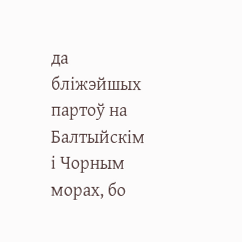да бліжэйшых партоў на Балтыйскім і Чорным морах, бо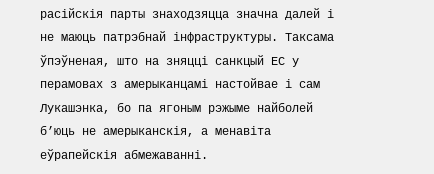расійскія парты знаходзяцца значна далей і не маюць патрэбнай інфраструктуры. Таксама ўпэўненая, што на зняцці санкцый ЕС у перамовах з амерыканцамі настойвае і сам Лукашэнка, бо па ягоным рэжыме найболей б’юць не амерыканскія, а менавіта еўрапейскія абмежаванні.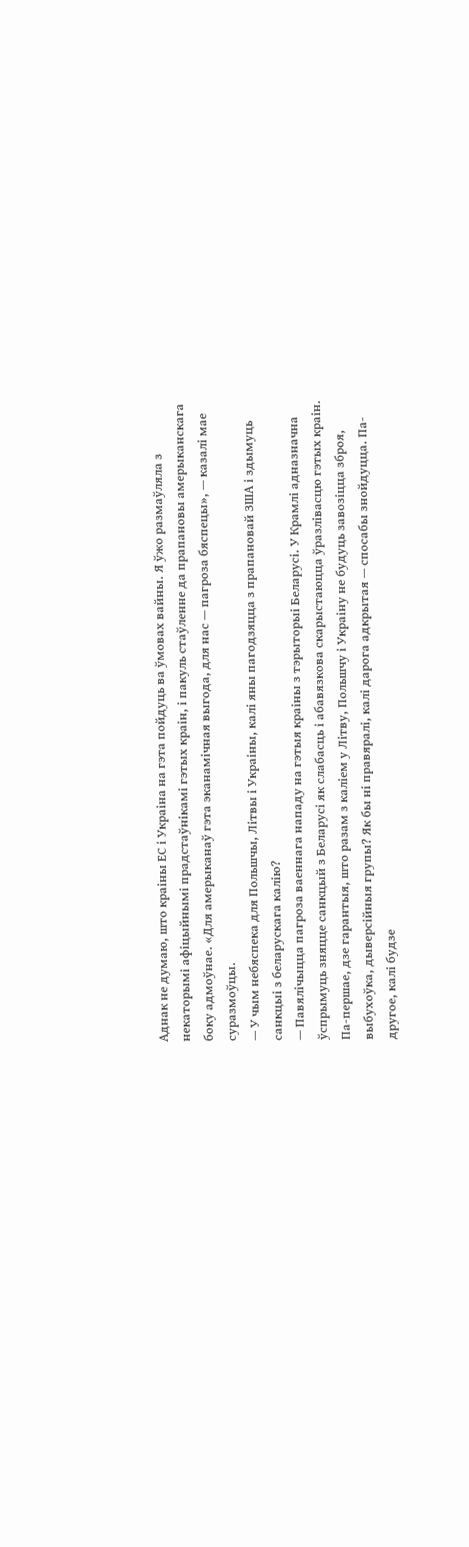Аднак не думаю, што краіны ЕС і Украіна на гэта пойдуць ва ўмовах вайны. Я ўжо размаўляла з некаторымі афіцыйнымі прадстаўнікамі гэтых краін, і пакуль стаўленне да прапановы амерыканскага боку адмоўнае. «Для амерыканаў гэта эканамічная выгода, для нас — пагроза бяспецы», — казалі мае суразмоўцы.
— У чым небяспека для Польшчы, Літвы і Украіны, калі яны пагодзяцца з прапановай ЗША і здымуць санкцыі з беларускага калію?
— Павялічыцца пагроза ваеннага нападу на гэтыя краіны з тэрыторыі Беларусі. У Крамлі адназначна ўспрымуць зняцце санкцый з Беларусі як слабасць і абавязкова скарыстаюцца ўразлівасцю гэтых краін. Па-першае, дзе гарантыя, што разам з каліем у Літву, Польшчу і Украіну не будуць завозіцца зброя, выбухоўка, дыверсійныя групы? Як бы ні правяралі, калі дарога адкрытая — спосабы знойдуцца. Па-другое, калі будзе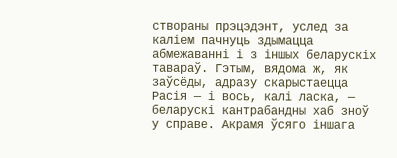створаны прэцэдэнт, услед за каліем пачнуць здымацца абмежаванні і з іншых беларускіх тавараў. Гэтым, вядома ж, як заўсёды, адразу скарыстаецца Расія — і вось, калі ласка, — беларускі кантрабандны хаб зноў у справе. Акрамя ўсяго іншага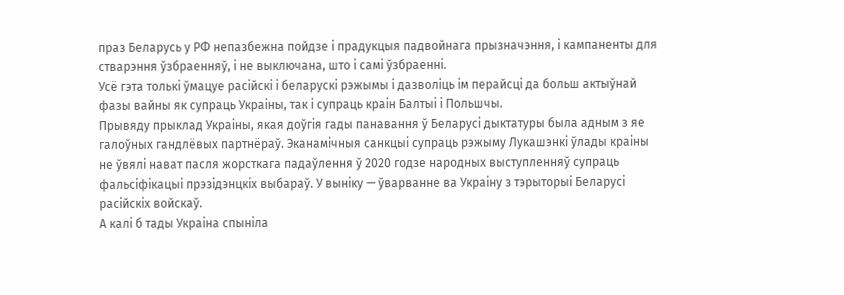праз Беларусь у РФ непазбежна пойдзе і прадукцыя падвойнага прызначэння, і кампаненты для стварэння ўзбраенняў, і не выключана, што і самі ўзбраенні.
Усё гэта толькі ўмацуе расійскі і беларускі рэжымы і дазволіць ім перайсці да больш актыўнай фазы вайны як супраць Украіны, так і супраць краін Балтыі і Польшчы.
Прывяду прыклад Украіны, якая доўгія гады панавання ў Беларусі дыктатуры была адным з яе галоўных гандлёвых партнёраў. Эканамічныя санкцыі супраць рэжыму Лукашэнкі ўлады краіны не ўвялі нават пасля жорсткага падаўлення ў 2020 годзе народных выступленняў супраць фальсіфікацыі прэзідэнцкіх выбараў. У выніку — ўварванне ва Украіну з тэрыторыі Беларусі расійскіх войскаў.
А калі б тады Украіна спыніла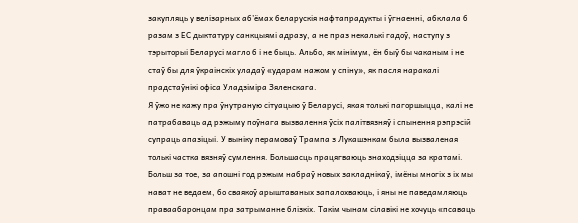закупляць у велізарных аб’ёмах беларускія нафтапрадукты і ўгнаенні, абклала б разам з ЕС дыктатуру санкцыямі адразу, а не праз некалькі гадоў, наступу з тэрыторыі Беларусі магло б і не быць. Альбо, як мінімум, ён быў бы чаканым і не стаў бы для ўкраінскіх уладаў «ударам нажом у спіну», як пасля наракалі прадстаўнікі офіса Уладзіміра Зяленскага.
Я ўжо не кажу пра ўнутраную сітуацыю ў Беларусі, якая толькі пагоршыцца, калі не патрабаваць ад рэжыму поўнага вызвалення ўсіх палітвязняў і спынення рэпрэсій супраць апазіцыі. У выніку перамоваў Трампа з Лукашэнкам была вызваленая толькі частка вязняў сумлення. Большасць працягваюць знаходзіцца за кратамі. Больш за тое, за апошні год рэжым набраў новых закладнікаў, імёны многіх з іх мы нават не ведаем, бо сваякоў арыштаваных запалохваюць, і яны не паведамляюць праваабаронцам пра затрыманне блізкіх. Такім чынам сілавікі не хочуць «псаваць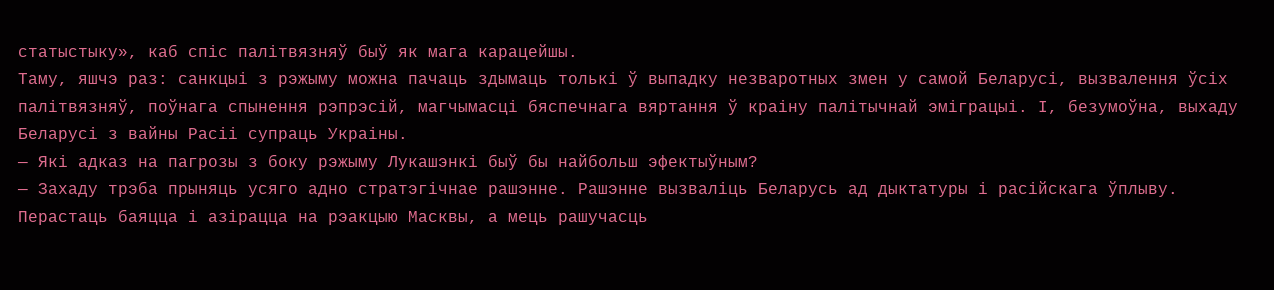статыстыку», каб спіс палітвязняў быў як мага карацейшы.
Таму, яшчэ раз: санкцыі з рэжыму можна пачаць здымаць толькі ў выпадку незваротных змен у самой Беларусі, вызвалення ўсіх палітвязняў, поўнага спынення рэпрэсій, магчымасці бяспечнага вяртання ў краіну палітычнай эміграцыі. І, безумоўна, выхаду Беларусі з вайны Расіі супраць Украіны.
— Які адказ на пагрозы з боку рэжыму Лукашэнкі быў бы найбольш эфектыўным?
— Захаду трэба прыняць усяго адно стратэгічнае рашэнне. Рашэнне вызваліць Беларусь ад дыктатуры і расійскага ўплыву. Перастаць баяцца і азірацца на рэакцыю Масквы, а мець рашучасць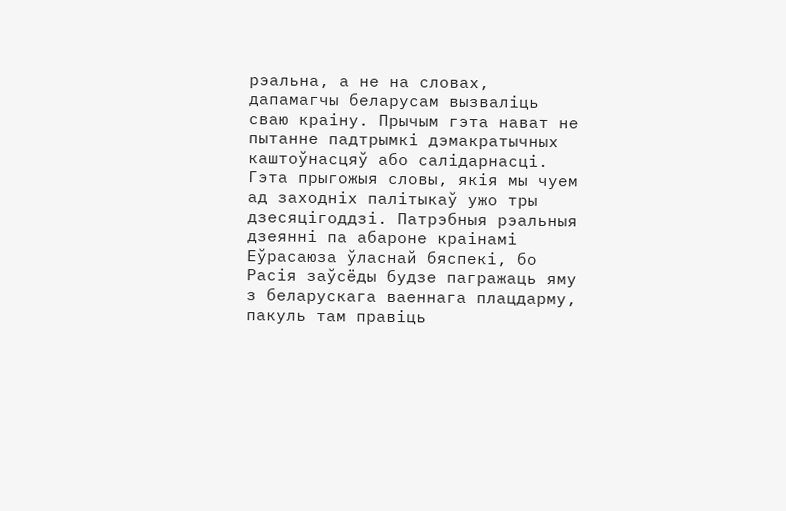рэальна, а не на словах, дапамагчы беларусам вызваліць сваю краіну. Прычым гэта нават не пытанне падтрымкі дэмакратычных каштоўнасцяў або салідарнасці. Гэта прыгожыя словы, якія мы чуем ад заходніх палітыкаў ужо тры дзесяцігоддзі. Патрэбныя рэальныя дзеянні па абароне краінамі Еўрасаюза ўласнай бяспекі, бо Расія заўсёды будзе пагражаць яму з беларускага ваеннага плацдарму, пакуль там правіць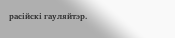расійскі гауляйтэр.